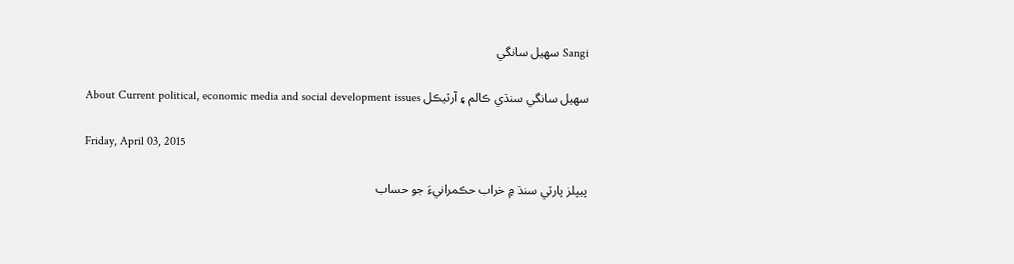Sangi سهيل سانگي

سهيل سانگي سنڌي ڪالم ۽ آرٽيڪل About Current political, economic media and social development issues

Friday, April 03, 2015

پيپلز پارٽي سنڌ ۾ خراب حڪمرانيءَ جو حساب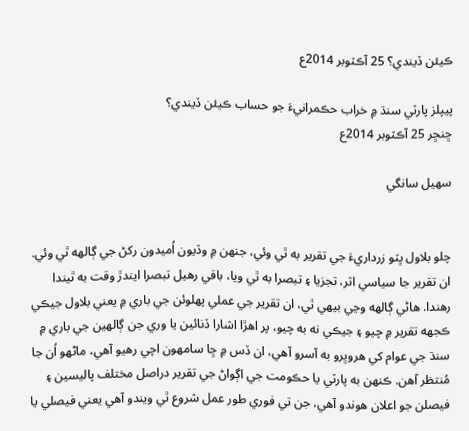ڪيئن ڏيندي؟ 25 آڪٽوبر 2014ع

پيپلز پارٽي سنڌ ۾ خراب حڪمرانيءَ جو حساب ڪيئن ڏيندي؟
ڇنڇر 25 آڪٽوبر 2014ع

سهيل سانگي


چلو بلاول ڀٽو زرداريءَ جي تقرير به ٿي وئي، جنهن ۾ وڏيون اُميدون رکڻ جي ڳالهه ٿي وئي. ان تقرير جا سياسي اثر، تجزيا ۽ تبصرا به ٿي ويا، باقي رهيل تبصرا ايندڙ وقت به ٿيندا رهندا. هاڻي ڳالهه وڃي بيهي ٿي، ان تقرير جي عملي پهلوئن جي باري ۾ يعني بلاول جيڪي ڪجهه تقرير ۾ چيو ۽ جيڪي نه به چيو، پر اهڙا اشارا ڏنائين يا وري جن ڳالهين جي باري ۾ سنڌ جي عوام کي هروڀرو به آسرو آهي، ان ڏس ۾ ڇا سامهون اچي رهيو آهي، ماڻهو اُن جا مُنتظر آهن. ڪنهن به پارٽي يا حڪومت جي اڳواڻ جي تقرير دراصل مختلف پاليسين ۽ فيصلن جو اعلان هوندو آهي، جن تي فوري طور عمل شروع ٿي ويندو آهي يعني فيصلي يا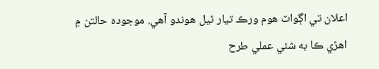اعلان تي اڳواٽ هوم ورڪ تيار ٿيل هوندو آهي. موجوده حالتن ۾ اهڙي ڪا به شئي عملي طرح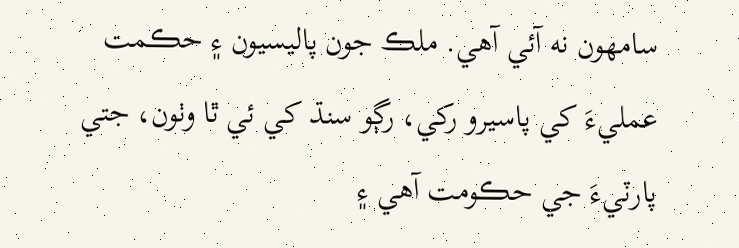سامهون نه آئي آهي. ملڪ جون پاليسيون ۽ حڪمت عمليءَ کي پاسيرو رکي، رڳو سنڌ کي ئي ٿا وٺون، جتي پارٽيءَ جي حڪومت آهي ۽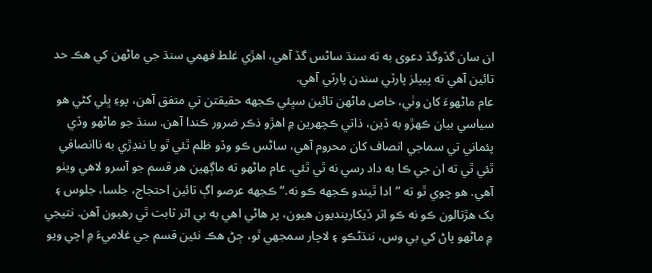ان سان گڏوگڏ دعوى به ته سنڌ ساڻس گڏ آهي، اهڙي غلط فهمي سنڌ جي ماڻهن کي هڪ حد تائين آهي ته پيپلز پارٽي سندن پارٽي آهي.
عام ماڻهوءَ کان وٺي، خاص ماڻهن تائين سڀئي ڪجهه حقيقتن تي متفق آهن، پوءِ ڀلي کڻي هو سياسي بيان ڪهڙو به ڏين، ذاتي ڪچهرين ۾ اهڙو ذڪر ضرور ڪندا آهن. سنڌ جو ماڻهو وڏي پئماني تي سماجي انصاف کان محروم آهي، ساڻس ڪو وڏو ظلم ٿئي ٿو يا ننڍڙي به ناانصافي ٿئي ٿي ته ان جي ڪا به داد رسي نه ٿي ٿئي. عام ماڻهو ته ماڳهين هر قسم جو آسرو لاهي ويٺو آهي. هو چوي ٿو ته ”ادا ٿيندو ڪجهه ڪو نه.“ ڪجهه عرصو اڳ تائين احتجاج، جلسا، جلوس ۽ بک هڙتالون ڪو نه ڪو اثر ڏيکارينديون هيون، پر هاڻي اهي به بي اثر ثابت ٿي رهيون آهن. نتيجي ۾ ماڻهو پاڻ کي بي وس، ننڌڻڪو ۽ لاچار سمجهي ٿو، ڄڻ هڪ نئين قسم جي غلاميءَ ۾ اچي ويو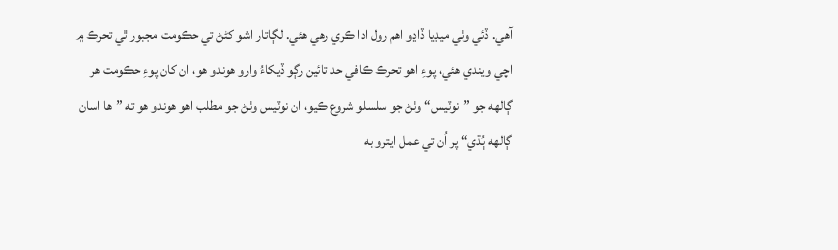آهي. ڏئي وٺي ميڊيا ڏاڍو اهم رول ادا ڪري رهي هئي. لڳاتار اشو کڻڻ تي حڪومت مجبور ٿي تحرڪ ۾ اچي ويندي هئي، پوءِ اهو تحرڪ ڪافي حد تائين رڳو ڏيکاءُ وارو هوندو هو، ان کان پوءِ حڪومت هر ڳالهه جو ”نوٽيس“ وٺڻ جو سلسلو شروع ڪيو، ان نوٽيس وٺڻ جو مطلب اهو هوندو هو ته ”ها اسان ڳالهه ٻُڌي“ پر اُن تي عمل ايترو به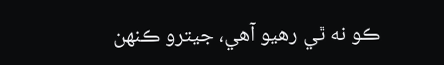ڪو نه ٿي رهيو آهي، جيترو ڪنهن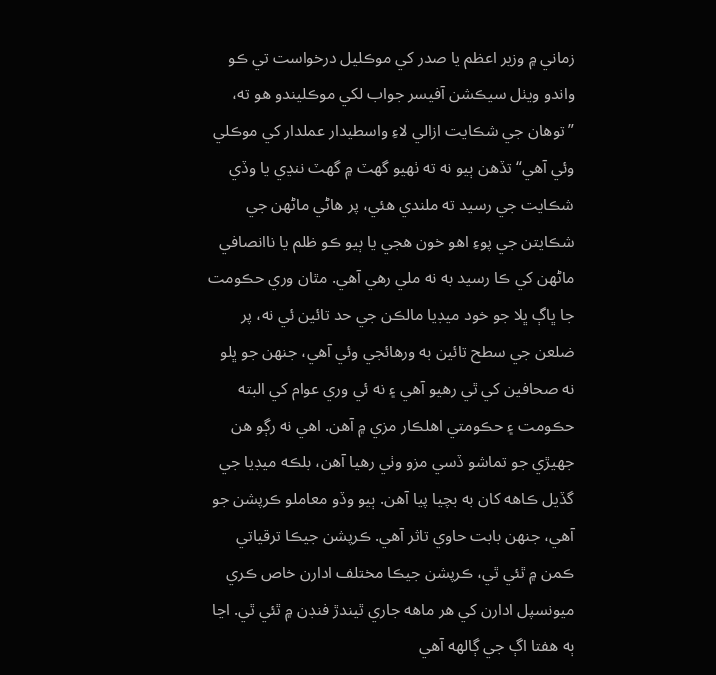زماني ۾ وزير اعظم يا صدر کي موڪليل درخواست تي ڪو واندو ويٺل سيڪشن آفيسر جواب لکي موڪليندو هو ته، ”توهان جي شڪايت ازالي لاءِ واسطيدار عملدار کي موڪلي وئي آهي“ تڏهن ٻيو نه ته ٺهيو گهٽ ۾ گهٽ ننڍي يا وڏي شڪايت جي رسيد ته ملندي هئي، پر هاڻي ماڻهن جي شڪايتن جي پوءِ اهو خون هجي يا ٻيو ڪو ظلم يا ناانصافي ماڻهن کي ڪا رسيد به نه ملي رهي آهي. مٿان وري حڪومت جا ڀاڳ ڀلا جو خود ميڊيا مالڪن جي حد تائين ئي نه، پر ضلعن جي سطح تائين به ورهائجي وئي آهي، جنهن جو ڀلو نه صحافين کي ٿي رهيو آهي ۽ نه ئي وري عوام کي البته حڪومت ۽ حڪومتي اهلڪار مزي ۾ آهن. اهي نه رڳو هن جهيڙي جو تماشو ڏسي مزو وٺي رهيا آهن، بلڪه ميڊيا جي گڏيل ڪاهه کان به بچيا پيا آهن. ٻيو وڏو معاملو ڪرپشن جو آهي، جنهن بابت حاوي تاثر آهي. ڪرپشن جيڪا ترقياتي ڪمن ۾ ٿئي ٿي، ڪرپشن جيڪا مختلف ادارن خاص ڪري ميونسپل ادارن کي هر ماهه جاري ٿيندڙ فنڊن ۾ ٿئي ٿي. اڃا ٻه هفتا اڳ جي ڳالهه آهي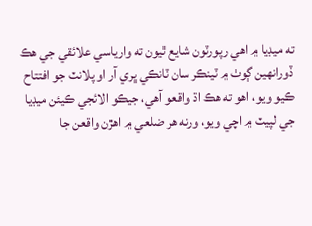ته ميڊيا ۾ اهي رپورٽون شايع ٿيون ته وارياسي علائقي جي هڪ ڏورانهين ڳوٺ ۾ ٽينڪر سان ٽانڪي ڀري آر او پلانٽ جو افتتاح ڪيو ويو، اهو ته هڪ اڌ واقعو آهي، جيڪو الائجي ڪيئن ميڊيا جي لپيٽ ۾ اچي ويو، ورنه هر ضلعي ۾ اهڙن واقعن جا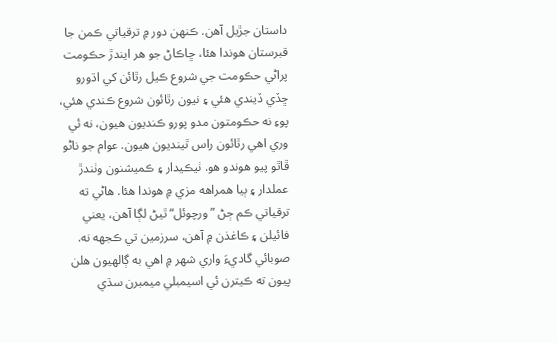داستان جڙيل آهن. ڪنهن دور ۾ ترقياتي ڪمن جا قبرستان هوندا هئا، ڇاڪاڻ جو هر ايندڙ حڪومت پراڻي حڪومت جي شروع ڪيل رٿائن کي اڌورو ڇڏي ڏيندي هئي ۽ نيون رٿائون شروع ڪندي هئي، پوءِ نه حڪومتون مدو پورو ڪنديون هيون، نه ئي وري اهي رٿائون راس ٿينديون هيون. عوام جو ناڻو ڦاٿو پيو هوندو هو. ٺيڪيدار ۽ ڪميشنون وٺندڙ عملدار ۽ ٻيا همراهه مزي ۾ هوندا هئا. هاڻي ته ترقياتي ڪم ڄڻ ”ورچوئل“ ٿيڻ لڳا آهن، يعني فائيلن ۽ ڪاغذن ۾ آهن، سرزمين تي ڪجهه نه. صوبائي گاديءَ واري شهر ۾ اهي به ڳالهيون هلن پيون ته ڪيترن ئي اسيمبلي ميمبرن سڌي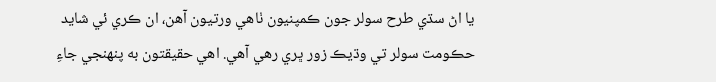يا اڻ سڌي طرح سولر جون ڪمپنيون ٺاهي ورتيون آهن، ان ڪري ئي شايد حڪومت سولر تي وڌيڪ زور ڀري رهي آهي. اهي حقيقتون به پنهنجي جاءِ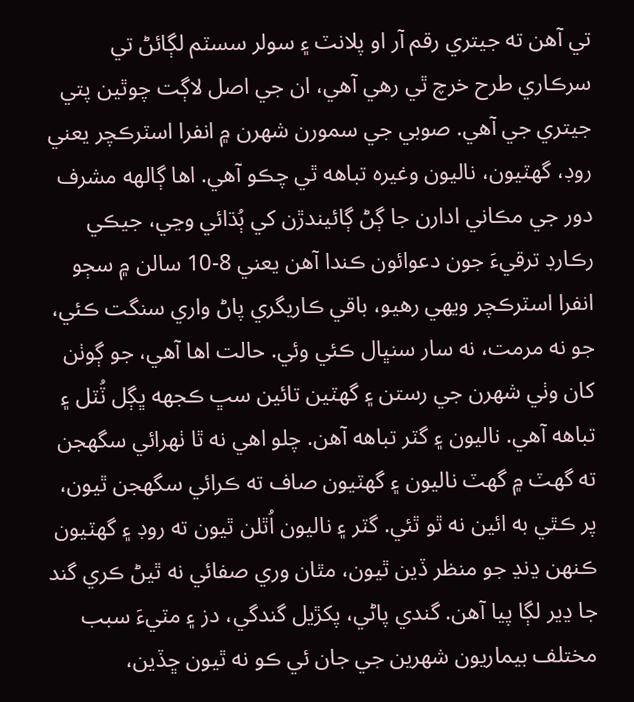تي آهن ته جيتري رقم آر او پلانٽ ۽ سولر سسٽم لڳائڻ تي سرڪاري طرح خرچ ٿي رهي آهي، ان جي اصل لاڳت چوٿين پتي جيتري جي آهي. صوبي جي سمورن شهرن ۾ انفرا اسٽرڪچر يعني روڊ، گهٽيون، ناليون وغيره تباهه ٿي چڪو آهي. اها ڳالهه مشرف دور جي مڪاني ادارن جا ڳڻ ڳائيندڙن کي ٻُڌائي وڃي، جيڪي رڪارڊ ترقيءَ جون دعوائون ڪندا آهن يعني 8-10 سالن ۾ سڄو انفرا اسٽرڪچر ويهي رهيو، باقي ڪاريگري پاڻ واري سنگت ڪئي، جو نه مرمت، نه سار سنڀال ڪئي وئي. حالت اها آهي، جو ڳوٺن کان وٺي شهرن جي رستن ۽ گهٽين تائين سڀ ڪجهه ڀڳل ٽُٽل ۽ تباهه آهي. ناليون ۽ گٽر تباهه آهن. چلو اهي نه ٿا ٺهرائي سگهجن ته گهٽ ۾ گهٽ ناليون ۽ گهٽيون صاف ته ڪرائي سگهجن ٿيون، پر ڪٿي به ائين نه ٿو ٿئي. گٽر ۽ ناليون اُٿلن ٿيون ته روڊ ۽ گهٽيون ڪنهن ڍنڍ جو منظر ڏين ٿيون، مٿان وري صفائي نه ٿيڻ ڪري گند جا ڍير لڳا پيا آهن. گندي پاڻي، پکڙيل گندگي، دز ۽ مٽيءَ سبب مختلف بيماريون شهرين جي جان ئي ڪو نه ٿيون ڇڏين،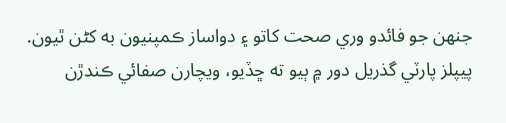جنهن جو فائدو وري صحت کاتو ۽ دواساز ڪمپنيون به کڻن ٿيون. پيپلز پارٽي گذريل دور ۾ ٻيو ته ڇڏيو، ويچارن صفائي ڪندڙن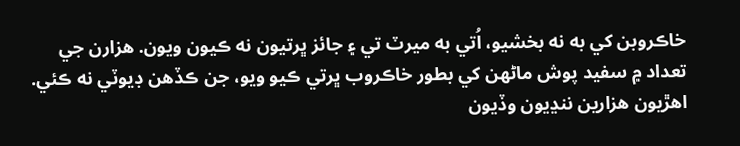خاڪروبن کي به نه بخشيو، اُتي به ميرٽ تي ۽ جائز ڀرتيون نه ڪيون ويون. هزارن جي تعداد ۾ سفيد پوش ماڻهن کي بطور خاڪروب ڀرتي ڪيو ويو، جن ڪڏهن ڊيوٽي نه ڪئي. اهڙيون هزارين ننڍيون وڏيون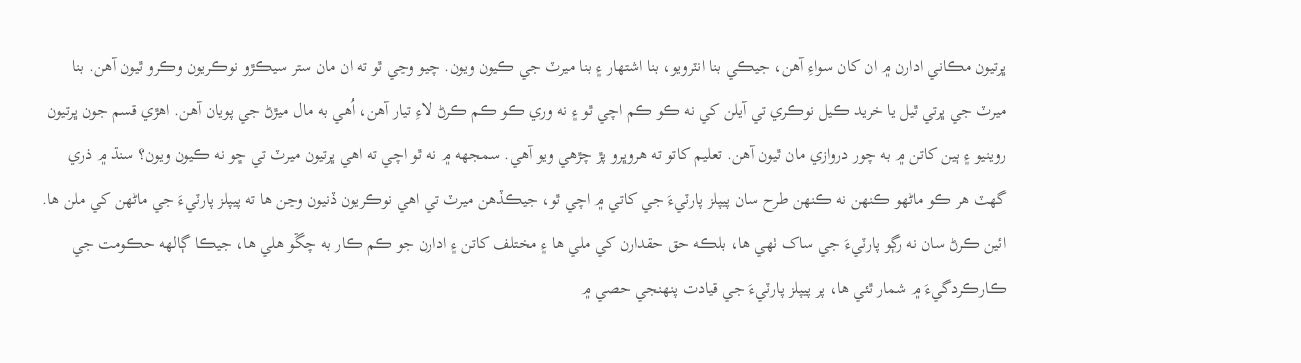ڀرتيون مڪاني ادارن ۾ ان کان سواءِ آهن، جيڪي بنا انٽرويو، بنا اشتهار ۽ بنا ميرٽ جي ڪيون ويون. چيو وڃي ٿو ته ان مان ستر سيڪڙو نوڪريون وڪرو ٿيون آهن. بنا ميرٽ جي ڀرتي ٿيل يا خريد ڪيل نوڪري تي آيلن کي نه ڪو ڪم اچي ٿو ۽ نه وري ڪو ڪم ڪرڻ لاءِ تيار آهن، اُهي به مال ميڙڻ جي پويان آهن. اهڙي قسم جون ڀرتيون روينيو ۽ ٻين کاتن ۾ به چور دروازي مان ٿيون آهن. تعليم کاتو ته هروڀرو پڙ چڙهي ويو آهي. سمجهه ۾ نه ٿو اچي ته اهي ڀرتيون ميرٽ تي ڇو نه ڪيون ويون؟ سنڌ ۾ ذري گهٽ هر ڪو ماڻهو ڪنهن نه ڪنهن طرح سان پيپلز پارٽيءَ جي کاتي ۾ اچي ٿو، جيڪڏهن ميرٽ تي اهي نوڪريون ڏنيون وڃن ها ته پيپلز پارٽيءَ جي ماڻهن کي ملن ها. ائين ڪرڻ سان نه رڳو پارٽيءَ جي ساک ٺهي ها، بلڪه حق حقدارن کي ملي ها ۽ مختلف کاتن ۽ ادارن جو ڪم ڪار به چڱو هلي ها، جيڪا ڳالهه حڪومت جي ڪارڪردگيءَ ۾ شمار ٿئي ها، پر پيپلز پارٽيءَ جي قيادت پنهنجي حصي ۾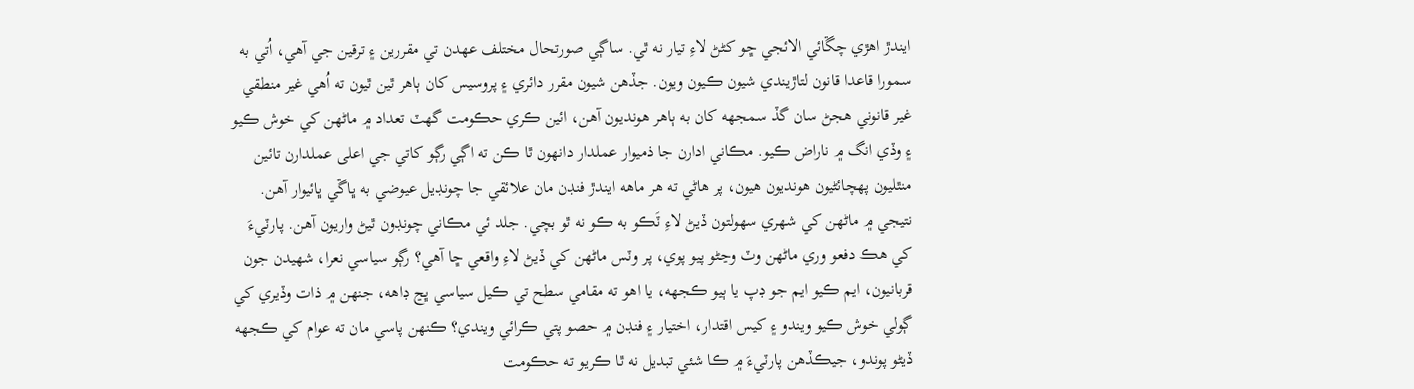ايندڙ اهڙي چڱائي الائجي ڇو کڻڻ لاءِ تيار نه ٿي. ساڳي صورتحال مختلف عهدن تي مقررين ۽ ترقين جي آهي، اُتي به سمورا قاعدا قانون لتاڙيندي شيون ڪيون ويون. جڏهن شيون مقرر دائري ۽ پروسيس کان ٻاهر ٿين ٿيون ته اُهي غير منطقي غير قانوني هجڻ سان گڏ سمجهه کان به ٻاهر هونديون آهن، ائين ڪري حڪومت گهٽ تعداد ۾ ماڻهن کي خوش ڪيو ۽ وڏي انگ ۾ ناراض ڪيو. مڪاني ادارن جا ذميوار عملدار دانهون ٿا ڪن ته اڳي رڳو کاتي جي اعلى عملدارن تائين منٿليون پهچائڻيون هونديون هيون، پر هاڻي ته هر ماهه ايندڙ فنڊن مان علائقي جا چونڊيل عيوضي به ڀاڱي ڀائيوار آهن. نتيجي ۾ ماڻهن کي شهري سهولتون ڏيڻ لاءِ ٽَڪو به ڪو نه ٿو بچي. جلد ئي مڪاني چونڊون ٿيڻ واريون آهن. پارٽيءَ کي هڪ دفعو وري ماڻهن وٽ وڃڻو پيو پوي، پر وٽس ماڻهن کي ڏيڻ لاءِ واقعي ڇا آهي؟ رڳو سياسي نعرا، شهيدن جون قربانيون، ايم ڪيو ايم جو ڊپ يا ٻيو ڪجهه، يا اهو ته مقامي سطح تي ڪيل سياسي ڀڃ ڊاهه، جنهن ۾ ذات وڏيري کي ڳولي خوش ڪيو ويندو ۽ کيس اقتدار، اختيار ۽ فنڊن ۾ حصو پتي ڪرائي ويندي؟ ڪنهن پاسي مان ته عوام کي ڪجهه ڏيڻو پوندو، جيڪڏهن پارٽيءَ ۾ ڪا شئي تبديل نه ٿا ڪريو ته حڪومت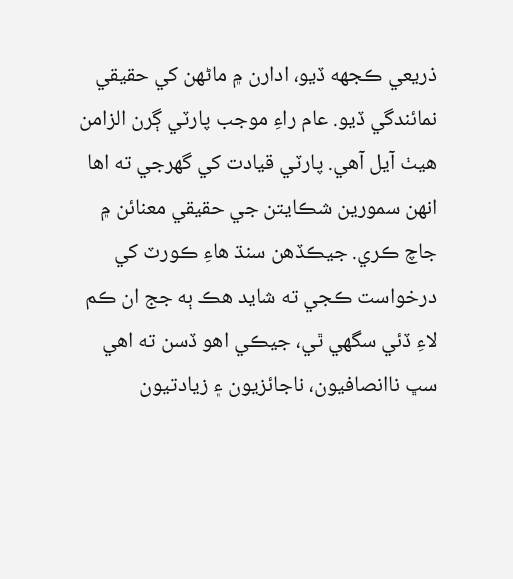ذريعي ڪجهه ڏيو، ادارن ۾ ماڻهن کي حقيقي نمائندگي ڏيو. عام راءِ موجب پارٽي ڳرن الزامن هيٺ آيل آهي. پارٽي قيادت کي گهرجي ته اها انهن سمورين شڪايتن جي حقيقي معنائن ۾ جاچ ڪري. جيڪڏهن سنڌ هاءِ ڪورٽ کي درخواست ڪجي ته شايد هڪ ٻه جج ان ڪم لاءِ ڏئي سگهي ٿي، جيڪي اهو ڏسن ته اهي سڀ ناانصافيون، ناجائزيون ۽ زيادتيون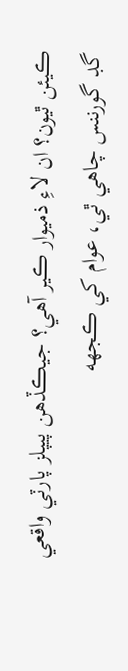ڪيئن ٿيون؟ ان لاءِ ذميوار ڪير آهي؟ جيڪڏهن پيپلز پارٽي واقعي گڊ گورننس چاهي ٿي، عوام کي ڪجهه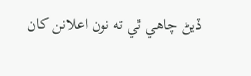ڏيڻ چاهي ٿي ته نون اعلانن کان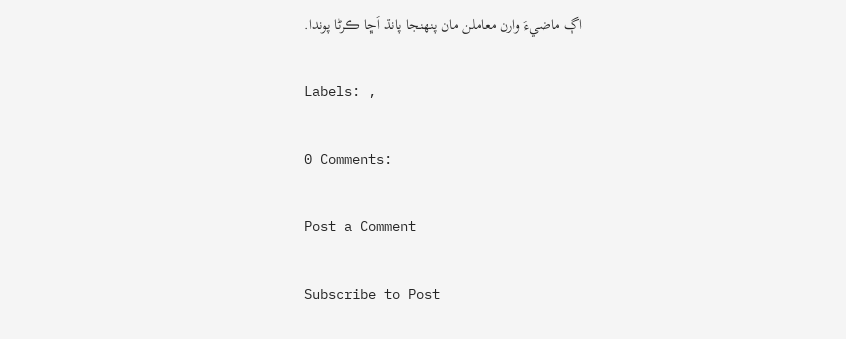اڳ ماضيءَ وارن معاملن مان پنهنجا پانڌ اَڇا ڪرڻا پوندا.

Labels: ,

0 Comments:

Post a Comment

Subscribe to Post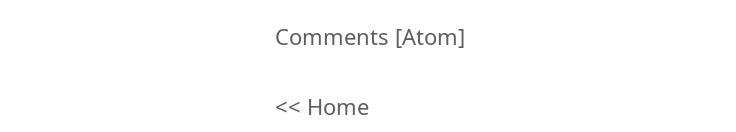Comments [Atom]

<< Home